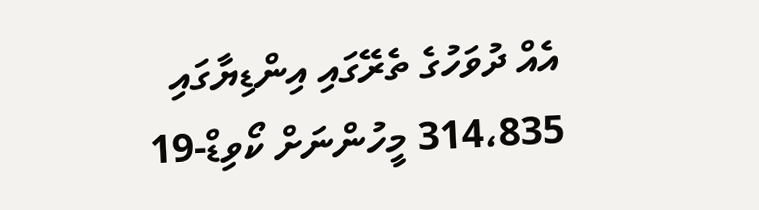އެއް ދުވަހުގެ ތެރޭގައި އިންޑިޔާގައި 314،835 މީހުންނަށް ކޯވިޑް-19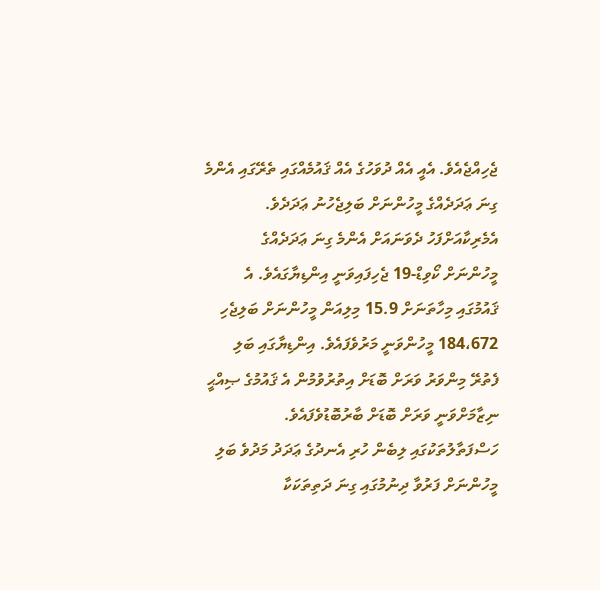ޖެހިއްޖެއެވެ. އެއީ އެއް ދުވަހުގެ އެއް ޤައުމެއްގައި ތެރޭގައި އެންމެ ގިނަ ޢަދަދެއްގެ މީހުންނަށް ބަލިޖެހުނު ޢަދަދެވެ.
އެމެރިކާއަށްފަހު ދެވަނައަށް އެންމެ ގިނަ ޢަދަދެއްގެ މީހުންނަށް ކޯވިޑް-19 ޖެހިފައިވަނީ އިންޑިޔާގައެވެ. އެ ޤައުމުގައި މިހާތަނަށް 15.9 މިލިއަން މީހުންނަށް ބަލިޖެހި 184،672 މީހުންވަނީ މަރުވެފައެވެ. އިންޑިޔާގައި ބަލި ފެތުރޭ މިންވަރު ވަރަށް ބޮޑަށް އިތުރުވުމުން އެ ޤައުމުގެ ޞިއްޙީ ނިޒާމަށްވަނީ ވަރަށް ބޮޑަށް ބާރުބޮޑުވެފައެވެ. ހަސްފަތާލުތަކުގައި ލިބެން ހުރި އެނދުގެ ޢަދަދު މަދުވެ ބަލި މީހުންނަށް ފަރުވާ ދިނުމުގައި ގިނަ ދަތިތަކަކާ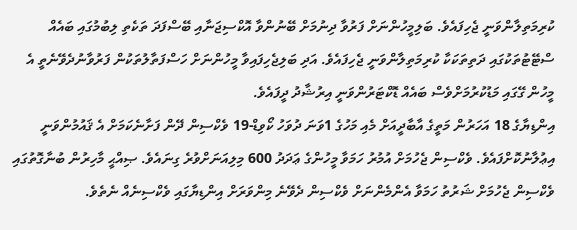ކުރިމަތިލާންވަނީ ޖެހިފައެވެ. ބަލިމީހުންނަށް ފަރުވާ ދިނުމަށް ބޭނުންވާ އޮކްސިޖަނާއި ބޭސްފަދަ ތަކެތި ލިބުމުގައި ބައެއް ސްޓޭޓުތަކުގައި ދަތިތަކަކާ ކުރިމަތިލާންވަނީ ޖެހިފައެވެ. އަދި ބަލިޖެހިފައިވާ މީހުންނަށް ހަސްފަތާލުތަކުން ފަރުވާނުދެވޭނެތީ އެ މީހުން ގޭގައި މަޑުކުރުމަށްވެސް ބައެއް ޑޮކްޓަރުންވަނީ އިރުޝާދު ދީފައެވެ.
އިންޑިޔާގެ 18 އަހަރުން މަތީގެ އާބާދީއަށް މެއި މަހުގެ 1ވަނަ ދުވަހު ކޯވިޑް-19 ވެކްސިން ދޭން ފަށާނެކަމަށް އެ ޤައުމުންވަނީ އިޢުލާނުކޮށްފައެވެ. ވެކްސިން ޖެހުމަށް އުމުރު ހަމަވާ މީހުންގެ ޢަދަދު 600 މިލިއަނަށްވުރެ ގިނައެވެ. ޞިއްޙީ މާހިރުން ބުނާގޮތުގައި ވެކްސިން ޖެހުމަށް ޝަރުތު ހަމަވާ އެންމެންނަށް ވެކްސިން ދެވޭނެ މިންވަރަށް އިންޑިޔާގައި ވެކްސިނެއް ނެތެވެ.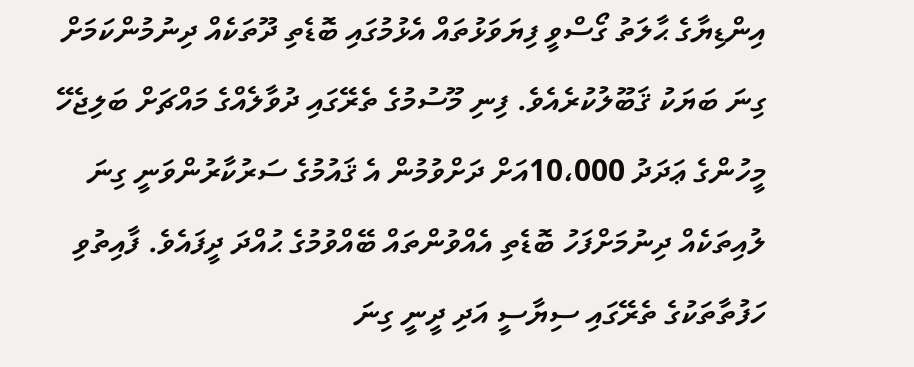އިންޑިޔާގެ ޙާލަތު ގޯސްވީ ފިޔަވަޅުތައް އެޅުމުގައި ބޮޑެތި ދޫތަކެއް ދިނުމުންކަމަށް ގިނަ ބަޔަކު ޤަބޫލުކުރެއެވެ. ފިނި މޫސުމުގެ ތެރޭގައި ދުވާލެއްގެ މައްޗަށް ބަލިޖެހޭ މީހުންގެ ޢަދަދު 10،000އަށް ދަށްވުމުން އެ ޤައުމުގެ ސަރުކާރުންވަނީ ގިނަ ލުއިތަކެއް ދިނުމަށްފަހު ބޮޑެތި އެއްވުންތައް ބޭއްވުމުގެ ޙުއްދަ ދީފައެވެ. ފާއިތުވި ހަފުތާތަކުގެ ތެރޭގައި ސިޔާސީ އަދި ދީނީ ގިނަ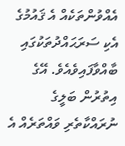އެއްވުންތަކެއް އެ ޤައުމުގެ އެކި ސަރަޙައްދުތަކުގައި ބާއްވާފައިވެއެވެ. އޭގެ އިތުރުން ބަލީގެ ނުރައްކާތެރި ވައްތަރެއް އެ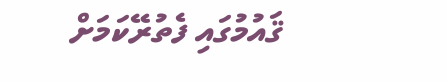ޤައުމުގައި ފެތުރޭކަމަށް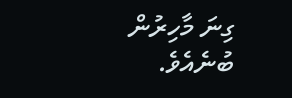ގިނަ މާހިރުން ބުނެއެވެ.